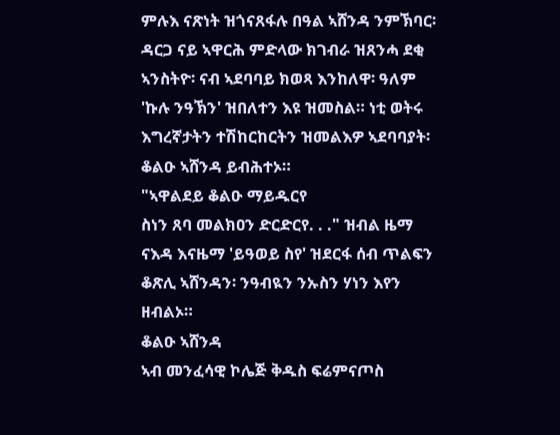ምሉእ ናጽነት ዝጎናጸፋሉ በዓል ኣሸንዳ ንምኽባር፡ ዳርጋ ናይ ኣዋርሕ ምድላው ክገብራ ዝጸንሓ ደቂ ኣንስትዮ፡ ናብ ኣደባባይ ክወጻ እንከለዋ፡ ዓለም 'ኩሉ ንዓኽን' ዝበለተን እዩ ዝመስል። ነቲ ወትሩ እግረኛታትን ተሽከርከርትን ዝመልእዎ ኣደባባያት፡ ቆልዑ ኣሸንዳ ይብሕተኦ።
"ኣዋልደይ ቆልዑ ማይዱርየ
ስነን ጸባ መልክዐን ድርድርየ. . ." ዝብል ዜማ ናእዳ እናዜማ 'ይዓወይ ስየ' ዝደርፋ ሰብ ጥልፍን ቆጽሊ ኣሸንዳን፡ ንዓብዪን ንኡስን ሃነን እየን ዘብልኦ።
ቆልዑ ኣሸንዳ
ኣብ መንፈሳዊ ኮሌጅ ቅዱስ ፍሬምናጦስ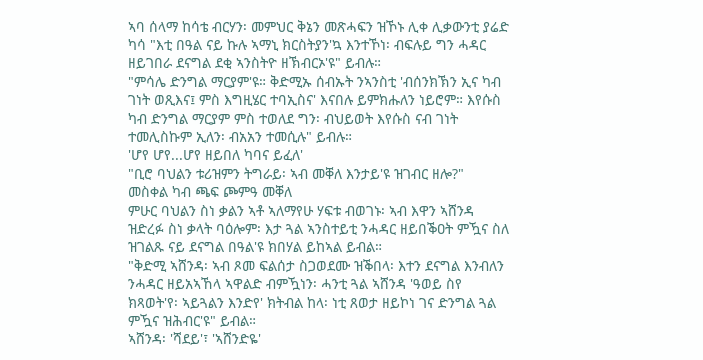ኣባ ሰላማ ከሳቴ ብርሃን፡ መምህር ቅኔን መጽሓፍን ዝኾኑ ሊቀ ሊቃውንቲ ያሬድ ካሳ "እቲ በዓል ናይ ኩሉ ኣማኒ ክርስትያን'ኳ እንተኾነ፡ ብፍሉይ ግን ሓዳር ዘይገበራ ደናግል ደቂ ኣንስትዮ ዘኽብርኦ'ዩ" ይብሉ።
"ምሳሌ ድንግል ማርያም'ዩ። ቅድሚኡ ሰብኡት ንኣንስቲ 'ብሰንክኽን ኢና ካብ ገነት ወጺእና፤ ምስ እግዚሄር ተባኢስና' እናበሉ ይምክሑለን ነይሮም። እየሱስ ካብ ድንግል ማርያም ምስ ተወለደ ግን፡ ብህይወት እየሱስ ናብ ገነት ተመሊስኩም ኢለን፡ ብአአን ተመሲሉ" ይብሉ።
'ሆየ ሆየ...ሆየ ዘይበለ ካባና ይፈለ'
"ቢሮ ባህልን ቱሪዝምን ትግራይ፡ ኣብ መቐለ እንታይ'ዩ ዝገብር ዘሎ?"
መስቀል ካብ ጫፍ ጮምዓ መቐለ
ምሁር ባህልን ስነ ቃልን ኣቶ ኣለማየሁ ሃፍቱ ብወገኑ፡ ኣብ እዋን ኣሸንዳ ዝድረፉ ስነ ቃላት ባዕሎም፡ እታ ጓል ኣንስተይቲ ንሓዳር ዘይበቕዐት ምዃና ስለ ዝገልጹ ናይ ደናግል በዓል'ዩ ክበሃል ይከኣል ይብል።
"ቅድሚ ኣሸንዳ፡ ኣብ ጾመ ፍልሰታ ስጋወደሙ ዝቕበላ፡ እተን ደናግል እንብለን ንሓዳር ዘይአኣኸላ ኣዋልድ ብምዃነን፡ ሓንቲ ጓል ኣሸንዳ 'ዓወይ ስየ ክጻወት'የ፡ ኣይጓልን እንድየ' ክትብል ከላ፡ ነቲ ጸወታ ዘይኮነ ገና ድንግል ጓል ምዃና ዝሕብር'ዩ" ይብል።
ኣሸንዳ፡ 'ሻደይ'፣ 'ኣሸንድዬ'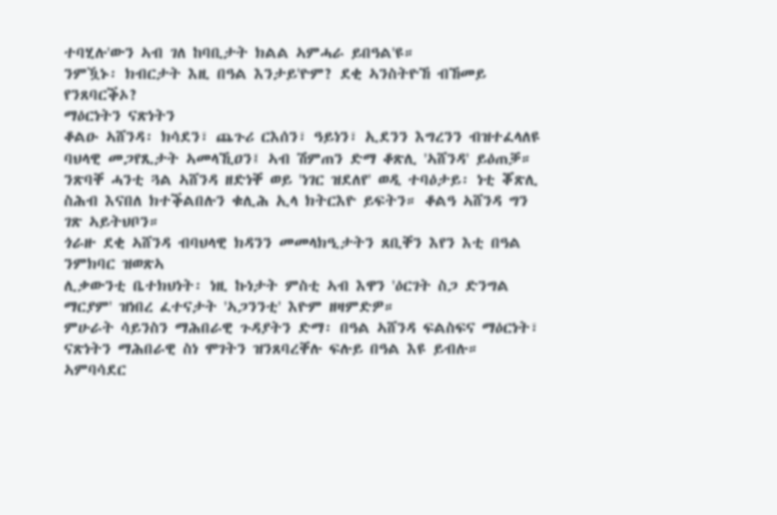ተባሂሉ'ውን ኣብ ገለ ከባቢታት ክልል ኣምሓራ ይበዓል'ዩ።
ንምዃኑ፡ ክብርታት እዚ በዓል እንታይ'ዮም? ደቂ ኣንስትዮኸ ብኸመይ የንጸባርቕኦ?
ማዕርነትን ናጽነትን
ቆልዑ ኣሸንዳ፡ ክሳደን፣ ጨጉሪ ርእሰን፣ ዓይነን፣ ኢደንን እግረንን ብዝተፈላለዩ ባህላዊ መጋየጺታት ኣመላኺዐን፤ ኣብ ሽምጠን ድማ ቆጽሊ 'ኣሸንዳ' ይዕጠቓ።
ንጽባቐ ሓንቲ ጓል ኣሸንዳ ዘድነቐ ወይ 'ነገር ዝደለየ' ወዲ ተባዕታይ፡ ነቲ ቖጽሊ ስሕብ እናበለ ክተቕልበሉን ቁሊሕ ኢላ ክትርእዮ ይፍትን። ቆልዓ ኣሸንዳ ግን ገጽ ኣይትህቦን።
ጎራዙ ደቂ ኣሸንዳ ብባህላዊ ክዳንን መመላክዒታትን ጸቢቐን እየን እቲ በዓል ንምክባር ዝወጽኣ
ሊቃውንቲ ቤተክህነት፡ ነዚ ኩነታት ምስቲ ኣብ እዋን 'ዕርገት ስጋ ድንግል ማርያም' ዝነበረ ፈተናታት 'ኣጋንንቲ' እዮም ዘዛምድዎ።
ምሁራት ሳይንስን ማሕበራዊ ጉዳያትን ድማ፡ በዓል ኣሸንዳ ፍልስፍና ማዕርነት፣ ናጽነትን ማሕበራዊ ስነ ሞገትን ዝንጸባረቐሉ ፍሉይ በዓል እዩ ይብሉ።
ኣምባሳደር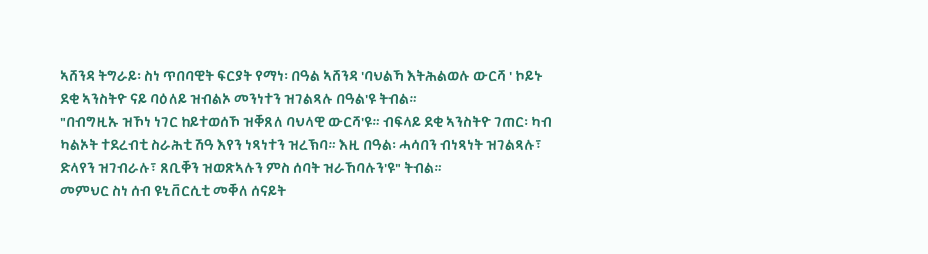ኣሸንዳ ትግራይ፡ ስነ ጥበባዊት ፍርያት የማነ፡ በዓል ኣሸንዳ 'ባህልኻ እትሕልወሉ ውርሻ ' ኮይኑ ደቂ ኣንስትዮ ናይ ባዕለይ ዝብልኦ መንነተን ዝገልጻሉ በዓል'ዩ ትብል።
"በብግዚኡ ዝኾነ ነገር ከይተወሰኾ ዝቐጸለ ባህላዊ ውርሻ'ዩ። ብፍላይ ደቂ ኣንስትዮ ገጠር፡ ካብ ካልኦት ተደረብቲ ስራሕቲ ሽዓ እየን ነጻነተን ዝረኽባ። እዚ በዓል፡ ሓሳበን ብነጻነት ዝገልጻሉ፣ ድላየን ዝገብራሉ፣ ጸቢቐን ዝወጽኣሉን ምስ ሰባት ዝራኸባሉን'ዩ" ትብል።
መምህር ስነ ሰብ ዩኒቨርሲቲ መቐለ ሰናይት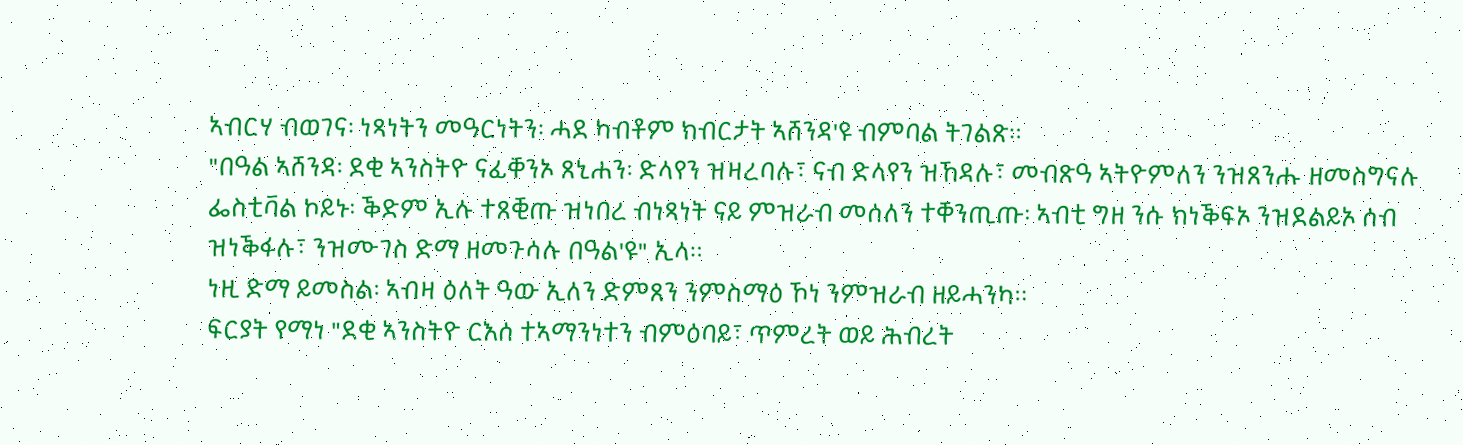ኣብርሃ ብወገና፡ ነጻነትን መዓርነትን፡ ሓደ ካብቶም ክብርታት ኣሸንዳ'ዩ ብምባል ትገልጽ።
"በዓል ኣሸንዳ፡ ደቂ ኣንስትዮ ናፊቐንኦ ጸኒሐን፡ ድላየን ዝዛረባሉ፣ ናብ ድላየን ዝኸዳሉ፣ መብጽዓ ኣትዮምለን ንዝጸንሑ ዘመስግናሉ ፌስቲቫል ኮይኑ፡ ቕድም ኢሉ ተጸቒጡ ዝነበረ ብነጻነት ናይ ምዝራብ መሰለን ተቐንጢጡ፡ ኣብቲ ግዘ ንሱ ክነቕፍኦ ንዝደልይኦ ሰብ ዝነቕፋሉ፣ ንዝሙገስ ድማ ዘመጉሳሉ በዓል'ዩ" ኢላ።
ነዚ ድማ ይመስል፡ ኣብዛ ዕለት ዓው ኢለን ድምጸን ንምስማዕ ኾነ ንምዝራብ ዘይሓንካ።
ፍርያት የማነ "ደቂ ኣንስትዮ ርእሰ ተኣማንነተን ብምዕባይ፣ ጥምረት ወይ ሕብረት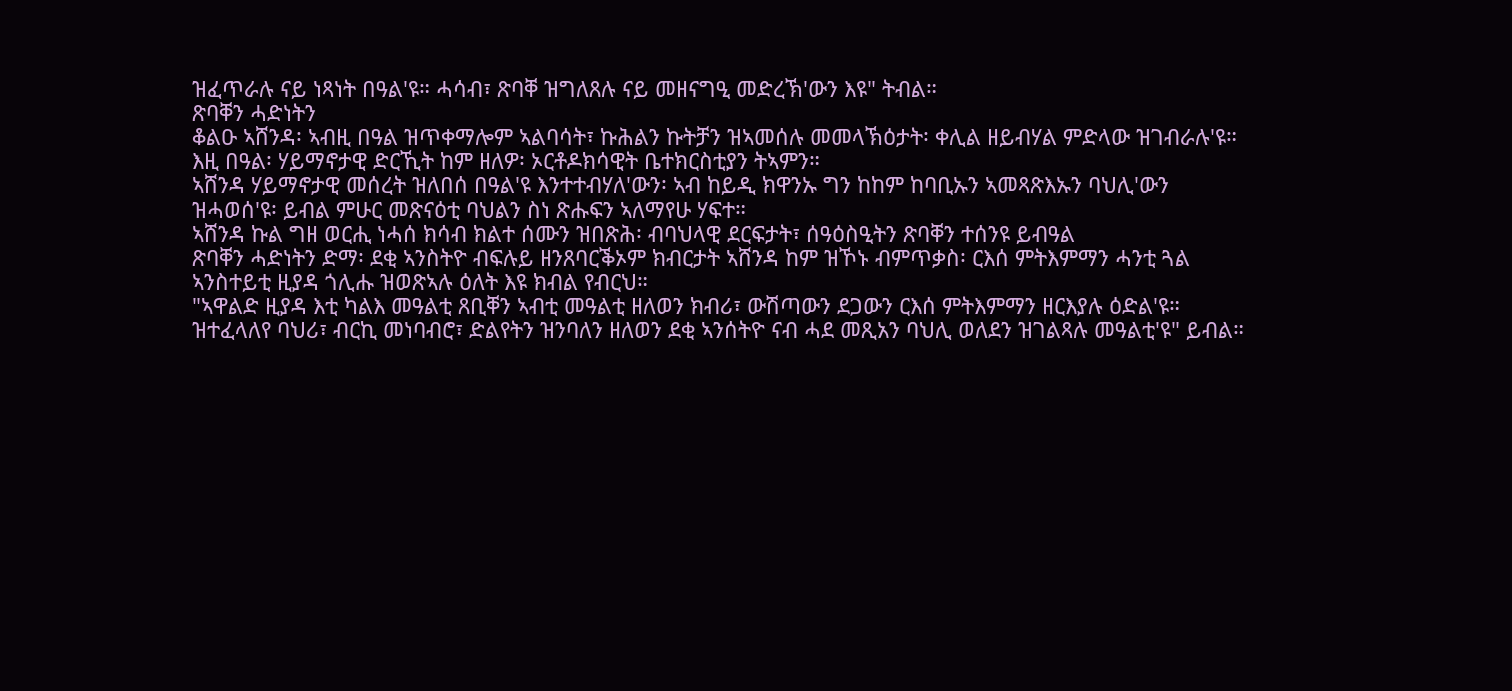ዝፈጥራሉ ናይ ነጻነት በዓል'ዩ። ሓሳብ፣ ጽባቐ ዝግለጸሉ ናይ መዘናግዒ መድረኽ'ውን እዩ" ትብል።
ጽባቐን ሓድነትን
ቆልዑ ኣሸንዳ፡ ኣብዚ በዓል ዝጥቀማሎም ኣልባሳት፣ ኩሕልን ኩትቻን ዝኣመሰሉ መመላኽዕታት፡ ቀሊል ዘይብሃል ምድላው ዝገብራሉ'ዩ።
እዚ በዓል፡ ሃይማኖታዊ ድርኺት ከም ዘለዎ፡ ኦርቶዶክሳዊት ቤተክርስቲያን ትኣምን።
ኣሸንዳ ሃይማኖታዊ መሰረት ዝለበሰ በዓል'ዩ እንተተብሃለ'ውን፡ ኣብ ከይዲ ክዋንኡ ግን ከከም ከባቢኡን ኣመጻጽእኡን ባህሊ'ውን ዝሓወሰ'ዩ፡ ይብል ምሁር መጽናዕቲ ባህልን ስነ ጽሑፍን ኣለማየሁ ሃፍተ።
ኣሸንዳ ኩል ግዘ ወርሒ ነሓሰ ክሳብ ክልተ ሰሙን ዝበጽሕ፡ ብባህላዊ ደርፍታት፣ ሰዓዕስዒትን ጽባቐን ተሰንዩ ይብዓል
ጽባቐን ሓድነትን ድማ፡ ደቂ ኣንስትዮ ብፍሉይ ዘንጸባርቕኦም ክብርታት ኣሸንዳ ከም ዝኾኑ ብምጥቃስ፡ ርእሰ ምትእምማን ሓንቲ ጓል ኣንስተይቲ ዚያዳ ጎሊሑ ዝወጽኣሉ ዕለት እዩ ክብል የብርህ።
"ኣዋልድ ዚያዳ እቲ ካልእ መዓልቲ ጸቢቐን ኣብቲ መዓልቲ ዘለወን ክብሪ፣ ውሽጣውን ደጋውን ርእሰ ምትእምማን ዘርእያሉ ዕድል'ዩ። ዝተፈላለየ ባህሪ፣ ብርኪ መነባብሮ፣ ድልየትን ዝንባለን ዘለወን ደቂ ኣንሰትዮ ናብ ሓደ መጺአን ባህሊ ወለደን ዝገልጻሉ መዓልቲ'ዩ" ይብል።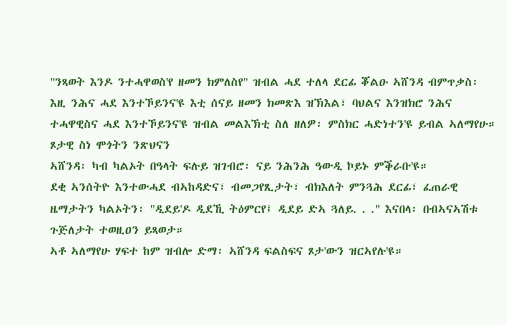"ንጻወት እንዶ ንተሓዋወስ'የ ዘመን ክምለስየ" ዝብል ሓደ ተለላ ደርፊ ቖልዑ ኣሸንዳ ብምጥቃስ፡ እዚ ንሕና ሓደ እንተኾይንና'ዩ እቲ ሰናይ ዘመን ክመጽእ ዝኽእል፣ ባህልና እንዝክሮ ንሕና ተሓዋዊስና ሓደ እንተኾይንና'ዩ ዝብል መልእኽቲ ስለ ዘለዎ፡ ምስክር ሓድነተን'ዩ ይብል ኣለማየሁ።
ጾታዊ ስነ ሞጎትን ንጽህናን
ኣሸንዳ፡ ካብ ካልኦት በዓላት ፍሉይ ዝገብሮ፡ ናይ ንሕንሕ ዓውዲ ኮይኑ ምቕራቡ'ዩ።
ደቂ ኣንሰትዮ እንተውሓደ ብኣከዳድና፣ ብመጋየጺታት፣ ብክእለት ምንጓሕ ደርፊ፣ ፈጠራዊ ዜማታትን ካልኦትን፡ "ዲደይ'ዶ ዲደኺ ትዕምርየ፤ ዲደይ ድኣ ጓለይ. . ." እናበላ፡ በብኣናኣሽቱ ጉጅለታት ተወዚዐን ይጻወታ።
ኣቶ ኣለማየሁ ሃፍተ ከም ዝብሎ ድማ፡ ኣሸንዳ ፍልስፍና ጾታ'ውን ዝርኣየሉ'ዩ።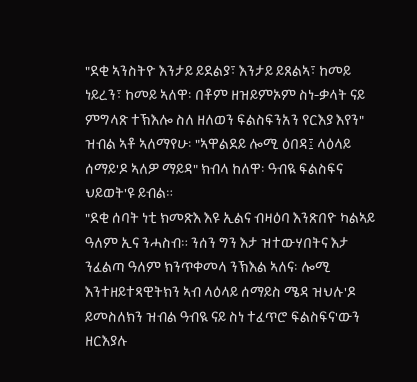"ደቂ ኣንስትዮ እንታይ ይደልያ፣ እንታይ ይጸልኣ፣ ከመይ ነይረን፣ ከመይ ኣለዋ፡ በቶም ዘዝይምኦም ስነ-ቃላት ናይ ምግላጽ ተኽእሎ ስለ ዘለወን ፍልስፍንአን የርእያ እየን" ዝብል ኣቶ ኣለማየሁ፡ "ኣዋልደይ ሎሚ ዕበዳ፤ ላዕላይ ሰማይ'ዶ ኣለዎ ማይዳ" ክብላ ከለዋ፡ ዓብዪ ፍልስፍና ህይወት'ዩ ይብል።
"ደቂ ሰባት ነቲ ክመጽእ እዩ ኢልና ብዛዕባ እንጽበዮ ካልኣይ ዓለም ኢና ንሓስብ። ንሰን ግን እታ ዝተውሃበትና እታ ንፈልጣ ዓለም ክንጥቀመላ ንኽእል ኣለና፡ ሎሚ እንተዘይተጻዊትክን ኣብ ላዕላይ ሰማይስ ሜዳ ዝህሉ'ዶ ይመስለክን ዝብል ዓብዪ ናይ ስነ ተፈጥሮ ፍልስፍና'ውን ዘርእያሉ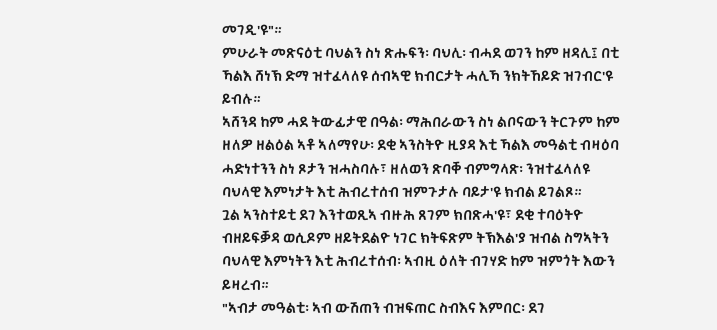መገዲ'ዩ"።
ምሁራት መጽናዕቲ ባህልን ስነ ጽሑፍን፡ ባህሊ፡ ብሓደ ወገን ከም ዘዳሊ፤ በቲ ኻልእ ሸነኽ ድማ ዝተፈላለዩ ሰብኣዊ ክብርታት ሓሊኻ ንክትኸይድ ዝገብር'ዩ ይብሉ።
ኣሸንዳ ከም ሓደ ትውፊታዊ በዓል፡ ማሕበራውን ስነ ልቦናውን ትርጉም ከም ዘለዎ ዘልዕል ኣቶ ኣለማየሁ፡ ደቂ ኣንስትዮ ዚያዳ እቲ ኻልእ መዓልቲ ብዛዕባ ሓድነተንን ስነ ጾታን ዝሓስባሉ፣ ዘለወን ጽባቐ ብምግላጽ፡ ንዝተፈላለዩ ባህላዊ እምነታት እቲ ሕብረተሰብ ዝምጉታሉ ባይታ'ዩ ክብል ይገልጾ።
ጓል ኣንስተይቲ ደገ እንተወጺኣ ብዙሕ ጸገም ክበጽሓ'ዩ፣ ደቂ ተባዕትዮ ብዘይፍቓዳ ወሲዶም ዘይትደልዮ ነገር ክትፍጽም ትኽእል'ያ ዝብል ስግኣትን ባህላዊ እምነትን እቲ ሕብረተሰብ፡ ኣብዚ ዕለት ብገሃድ ከም ዝምጎት እውን ይዛረብ።
"ኣብታ መዓልቲ፡ ኣብ ውሽጠን ብዝፍጠር ስብእና እምበር፡ ደገ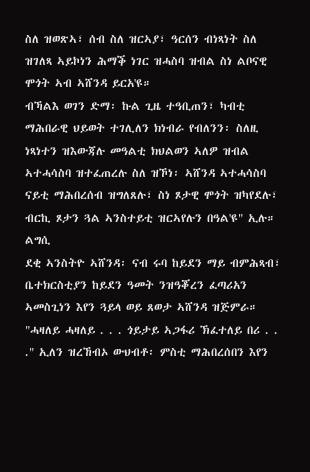ስለ ዝወጽኣ፣ ሰብ ስለ ዝርኣያ፣ ዓርሰን ብነጻነት ስለ ዝገለጻ ኣይኮነን ሕማቕ ነገር ዝሓስባ ዝብል ስነ ልቦናዊ ሞጎት ኣብ ኣሸንዳ ይርአ'ዩ።
ብኻልእ ወገን ድማ፡ ኩል ጊዜ ተዓቢጠን፣ ካብቲ ማሕበራዊ ህይወት ተገሊለን ክነብራ የብለንን፡ ስለዚ ነጻነተን ዝእውጃሉ መዓልቲ ክህልወን ኣለዎ ዝብል ኣተሓሳስባ ዝተፈጠረሉ ስለ ዝኾነ፡ ኣሸንዳ ኣተሓሳስባ ናይቲ ማሕበረሰብ ዝግለጸሉ፣ ስነ ጾታዊ ሞጎት ዝካየደሉ፣ ብርኪ ጾታን ጓል ኣንስተይቲ ዝርኣየሉን በዓል'ዩ" ኢሉ።
ልግሲ
ደቂ ኣንስትዮ ኣሸንዳ፡ ናብ ሩባ ከይደን ማይ ብምሕጻብ፣ ቤተክርስቲያን ከይደን ዓመት ንዝዓቖረን ፈጣሪአን ኣመስጊነን እየን ጓይላ ወይ ጸወታ ኣሸንዳ ዝጅምራ።
"ሓዛለይ ሓዛለይ . . . ጎይታይ ኣጋፋሪ ኽፈተለይ በሪ . . ." ኢለን ዝረኸብኦ ውህብቶ፡ ምስቲ ማሕበረሰበን እየን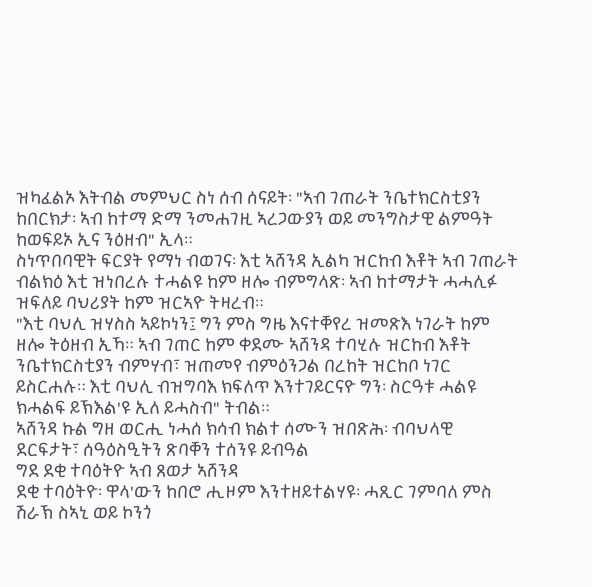ዝካፈልኦ እትብል መምህር ስነ ሰብ ሰናይት፡ "ኣብ ገጠራት ንቤተክርስቲያን ከበርክታ፡ ኣብ ከተማ ድማ ንመሐገዚ ኣረጋውያን ወይ መንግስታዊ ልምዓት ከወፍይኦ ኢና ንዕዘብ" ኢላ።
ስነጥበባዊት ፍርያት የማነ ብወገና፡ እቲ ኣሸንዳ ኢልካ ዝርከብ እቶት ኣብ ገጠራት ብልክዕ እቲ ዝነበረሉ ተሓልዩ ከም ዘሎ ብምግላጽ፡ ኣብ ከተማታት ሓሓሊፉ ዝፍለይ ባህሪያት ከም ዝርኣዮ ትዛረብ።
"እቲ ባህሊ ዝሃስስ ኣይኮነን፤ ግን ምስ ግዜ እናተቐየረ ዝመጽእ ነገራት ከም ዘሎ ትዕዘብ ኢኻ። ኣብ ገጠር ከም ቀደሙ ኣሸንዳ ተባሂሉ ዝርከብ እቶት ንቤተክርስቲያን ብምሃብ፣ ዝጠመየ ብምዕንጋል በረከት ዝርከቦ ነገር ይስርሐሉ። እቲ ባህሊ ብዝግባእ ክፍለጥ እንተገይርናዮ ግን፡ ስርዓቱ ሓልዩ ክሓልፍ ይኽእል'ዩ ኢለ ይሓስብ" ትብል።
ኣሸንዳ ኩል ግዘ ወርሒ ነሓሰ ክሳብ ክልተ ሰሙን ዝበጽሕ፡ ብባህላዊ ደርፍታት፣ ሰዓዕስዒትን ጽባቐን ተሰንዩ ይብዓል
ግደ ደቂ ተባዕትዮ ኣብ ጸወታ ኣሸንዳ
ደቂ ተባዕትዮ፡ ዋላ'ውን ከበሮ ሒዞም እንተዘይተልሃዩ፡ ሓጺር ገምባለ ምስ ሽራኽ ስኣኒ ወይ ኮንጎ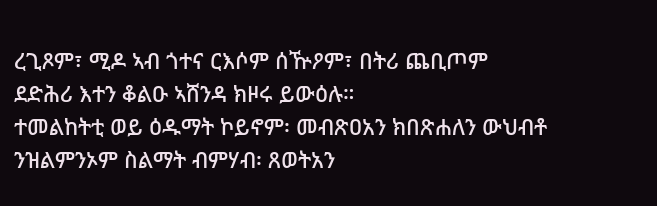ረጊጾም፣ ሚዶ ኣብ ጎተና ርእሶም ሰዅዖም፣ በትሪ ጨቢጦም ደድሕሪ እተን ቆልዑ ኣሸንዳ ክዞሩ ይውዕሉ።
ተመልከትቲ ወይ ዕዱማት ኮይኖም፡ መብጽዐአን ክበጽሐለን ውህብቶ ንዝልምንኦም ስልማት ብምሃብ፡ ጸወትአን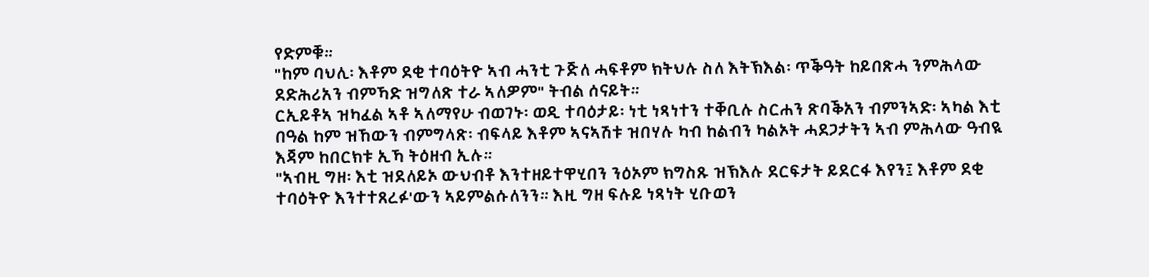የድምቑ።
"ከም ባህሊ፡ እቶም ደቂ ተባዕትዮ ኣብ ሓንቲ ጉጅለ ሓፍቶም ክትህሉ ስለ እትኽእል፡ ጥቕዓት ከይበጽሓ ንምሕላው ደድሕሪአን ብምኻድ ዝግለጽ ተራ ኣለዎም" ትብል ሰናይት።
ርኢይቶኣ ዝካፈል ኣቶ ኣለማየሁ ብወገኑ፡ ወዲ ተባዕታይ፡ ነቲ ነጻነተን ተቐቢሉ ስርሐን ጽባቕአን ብምንኣድ፡ ኣካል እቲ በዓል ከም ዝኸውን ብምግላጽ፡ ብፍላይ እቶም ኣናኣሽቱ ዝበሃሉ ካብ ከልብን ካልኦት ሓደጋታትን ኣብ ምሕላው ዓብዪ እጃም ከበርክቱ ኢኻ ትዕዘብ ኢሉ።
"ኣብዚ ግዘ፡ እቲ ዝደለይኦ ውህብቶ እንተዘይተዋሂበን ንዕኦም ክግስጹ ዝኽእሉ ደርፍታት ይደርፋ እየን፤ እቶም ደቂ ተባዕትዮ እንተተጸረፉ'ውን ኣይምልሱለንን። እዚ ግዘ ፍሉይ ነጻነት ሂቡወን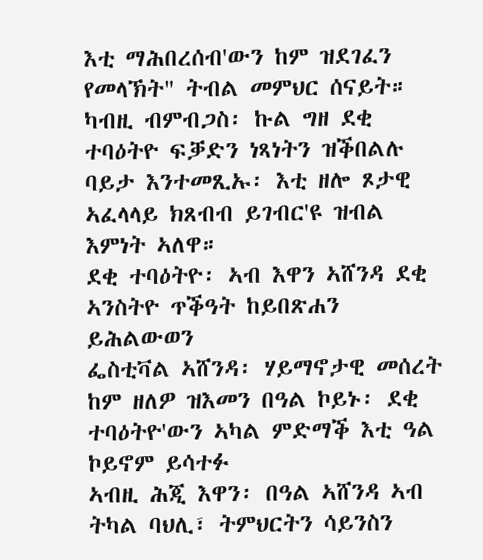እቲ ማሕበረሰብ'ውን ከም ዝደገፈን የመላኽት" ትብል መምህር ሰናይት።
ካብዚ ብምብጋስ፡ ኩል ግዘ ደቂ ተባዕትዮ ፍቓድን ነጻነትን ዝቕበልሉ ባይታ እንተመጺኡ፡ እቲ ዘሎ ጾታዊ ኣፈላላይ ክጸብብ ይገብር'ዩ ዝብል እምነት ኣለዋ።
ደቂ ተባዕትዮ፡ ኣብ እዋን ኣሸንዳ ደቂ ኣንስትዮ ጥቕዓት ከይበጽሐን ይሕልውወን
ፌስቲቫል ኣሸንዳ፡ ሃይማኖታዊ መሰረት ከም ዘለዎ ዝእመን በዓል ኮይኑ፡ ደቂ ተባዕትዮ'ውን ኣካል ምድማቕ እቲ ዓል ኮይኖም ይሳተፉ
ኣብዚ ሕጂ እዋን፡ በዓል ኣሸንዳ ኣብ ትካል ባህሊ፣ ትምህርትን ሳይንስን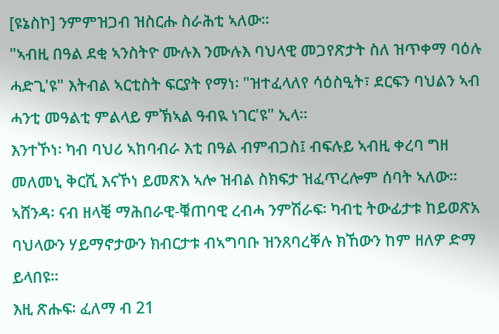[ዩኔስኮ] ንምምዝጋብ ዝስርሑ ስራሕቲ ኣለው።
"ኣብዚ በዓል ደቂ ኣንስትዮ ሙሉእ ንሙሉእ ባህላዊ መጋየጽታት ስለ ዝጥቀማ ባዕሉ ሓድጊ'ዩ" እትብል ኣርቲስት ፍርያት የማነ፡ "ዝተፈላለየ ሳዕስዒት፣ ደርፍን ባህልን ኣብ ሓንቲ መዓልቲ ምልላይ ምኽኣል ዓብዪ ነገር'ዩ" ኢላ።
እንተኾነ፡ ካብ ባህሪ ኣከባብራ እቲ በዓል ብምብጋስ፤ ብፍሉይ ኣብዚ ቀረባ ግዘ መለመኒ ቅርሺ እናኾነ ይመጽእ ኣሎ ዝብል ስክፍታ ዝፈጥረሎም ሰባት ኣለው።
ኣሸንዳ፡ ናብ ዘላቒ ማሕበራዊ-ቑጠባዊ ረብሓ ንምሽራፍ፡ ካብቲ ትውፊታቱ ከይወጽአ ባህላውን ሃይማኖታውን ክብርታቱ ብኣግባቡ ዝንጸባረቐሉ ክኸውን ከም ዘለዎ ድማ ይላበዩ።
እዚ ጽሑፍ፡ ፈለማ ብ 21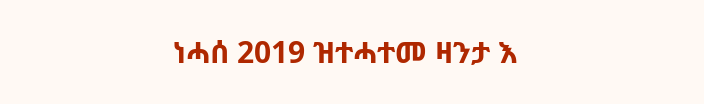ነሓሰ 2019 ዝተሓተመ ዛንታ እ